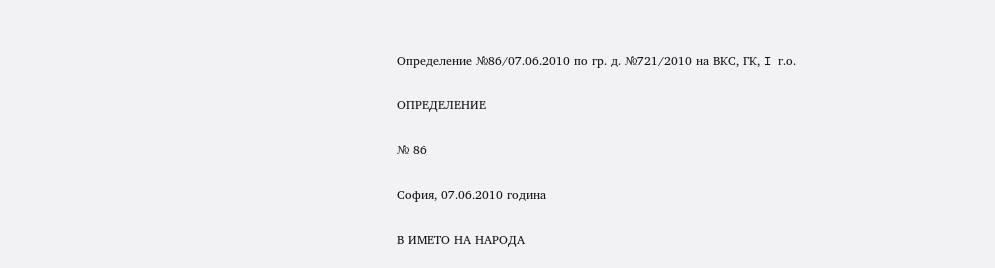Определение №86/07.06.2010 по гр. д. №721/2010 на ВКС, ГК, I г.о.

ОПРЕДЕЛЕНИЕ

№ 86

София, 07.06.2010 година

В ИМЕТО НА НАРОДА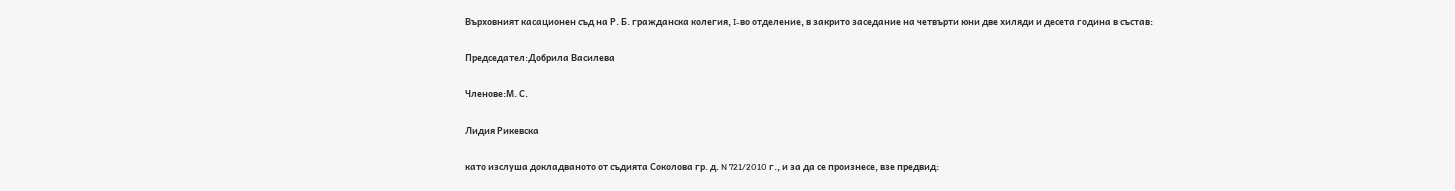Върховният касационен съд на Р. Б. гражданска колегия, I-во отделение, в закрито заседание на четвърти юни две хиляди и десета година в състав:

Председател:Добрила Василева

Членове:М. С.

Лидия Рикевска

като изслуша докладваното от съдията Соколова гр. д. N 721/2010 г., и за да се произнесе, взе предвид: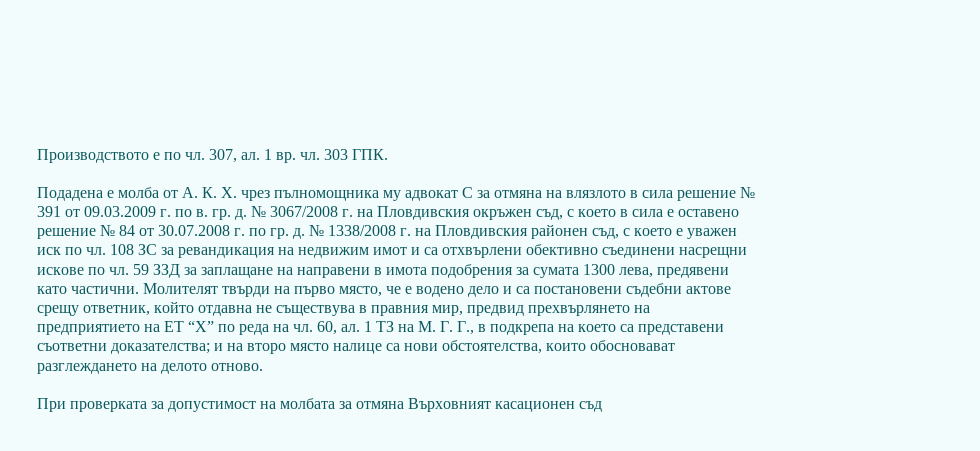Производството е по чл. 307, ал. 1 вр. чл. 303 ГПК.

Подадена е молба от А. К. Х. чрез пълномощника му адвокат С за отмяна на влязлото в сила решение № 391 от 09.03.2009 г. по в. гр. д. № 3067/2008 г. на Пловдивския окръжен съд, с което в сила е оставено решение № 84 от 30.07.2008 г. по гр. д. № 1338/2008 г. на Пловдивския районен съд, с което е уважен иск по чл. 108 ЗС за ревандикация на недвижим имот и са отхвърлени обективно съединени насрещни искове по чл. 59 ЗЗД за заплащане на направени в имота подобрения за сумата 1300 лева, предявени като частични. Молителят твърди на първо място, че е водено дело и са постановени съдебни актове срещу ответник, който отдавна не съществува в правния мир, предвид прехвърлянето на предприятието на ЕТ “Х” по реда на чл. 60, ал. 1 ТЗ на М. Г. Г., в подкрепа на което са представени съответни доказателства; и на второ място налице са нови обстоятелства, които обосновават разглеждането на делото отново.

При проверката за допустимост на молбата за отмяна Върховният касационен съд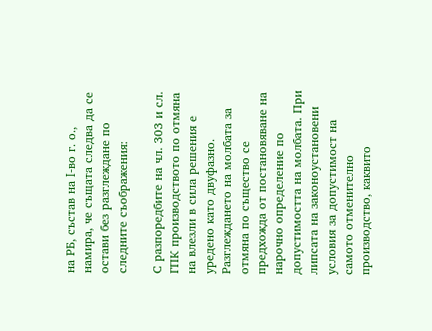на РБ, състав на I-во г. о., намира, че същата следва да се остави без разглеждане по следните съображения:

С разпоредбите на чл. 303 и сл. ГПК производството по отмяна на влезли в сила решения е уредено като двуфазно. Разглеждането на молбата за отмяна по същество се предхожда от постановяване на нарочно определение по допустимостта на молбата. При липсата на законоустановени условия за допустимост на самото отменително производство, каквито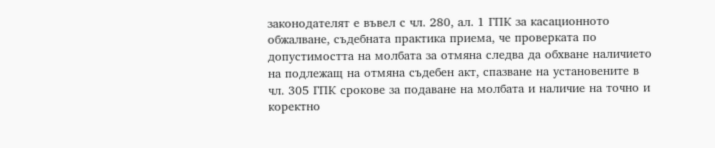законодателят е въвел с чл. 280, ал. 1 ГПК за касационното обжалване, съдебната практика приема, че проверката по допустимостта на молбата за отмяна следва да обхване наличието на подлежащ на отмяна съдебен акт, спазване на установените в чл. 305 ГПК срокове за подаване на молбата и наличие на точно и коректно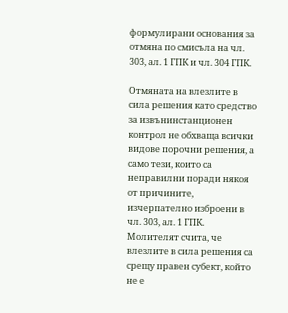формулирани основания за отмяна по смисъла на чл. 303, ал. 1 ГПК и чл. 304 ГПК.

Отмяната на влезлите в сила решения като средство за извънинстанционен контрол не обхваща всички видове порочни решения, а само тези, които са неправилни поради някоя от причините, изчерпателно изброени в чл. 303, ал. 1 ГПК. Молителят счита, че влезлите в сила решения са срещу правен субект, който не е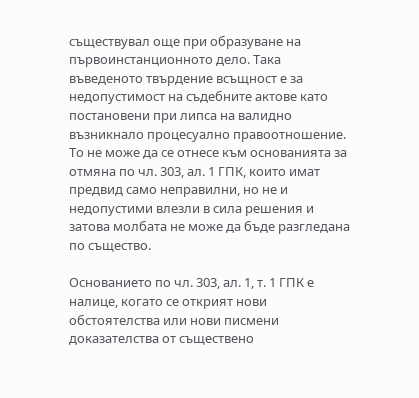съществувал още при образуване на първоинстанционното дело. Така въведеното твърдение всъщност е за недопустимост на съдебните актове като постановени при липса на валидно възникнало процесуално правоотношение. То не може да се отнесе към основанията за отмяна по чл. 303, ал. 1 ГПК, които имат предвид само неправилни, но не и недопустими влезли в сила решения и затова молбата не може да бъде разгледана по същество.

Основанието по чл. 303, ал. 1, т. 1 ГПК е налице, когато се открият нови обстоятелства или нови писмени доказателства от съществено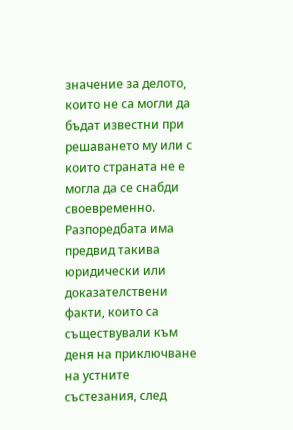значение за делото, които не са могли да бъдат известни при решаването му или с които страната не е могла да се снабди своевременно. Разпоредбата има предвид такива юридически или доказателствени факти, които са съществували към деня на приключване на устните състезания, след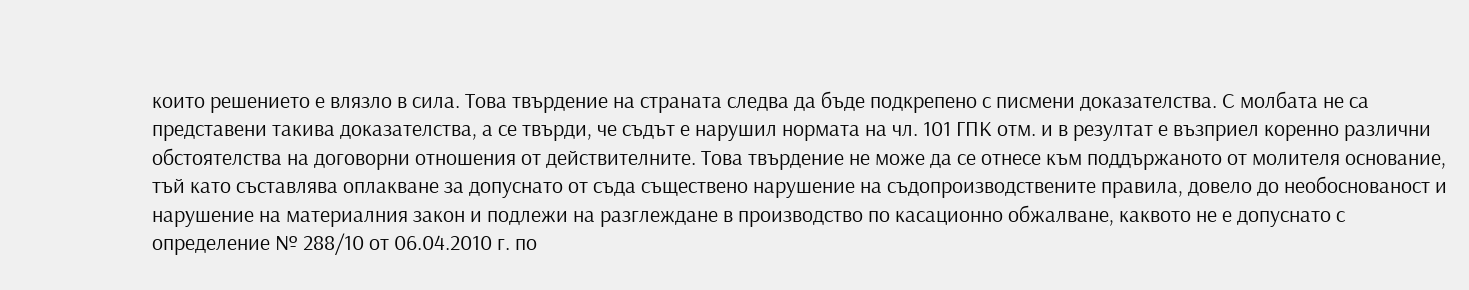които решението е влязло в сила. Това твърдение на страната следва да бъде подкрепено с писмени доказателства. С молбата не са представени такива доказателства, а се твърди, че съдът е нарушил нормата на чл. 101 ГПК отм. и в резултат е възприел коренно различни обстоятелства на договорни отношения от действителните. Това твърдение не може да се отнесе към поддържаното от молителя основание, тъй като съставлява оплакване за допуснато от съда съществено нарушение на съдопроизводствените правила, довело до необоснованост и нарушение на материалния закон и подлежи на разглеждане в производство по касационно обжалване, каквото не е допуснато с определение № 288/10 от 06.04.2010 г. по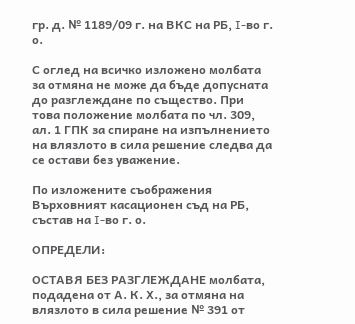гр. д. № 1189/09 г. на ВКС на РБ, I-во г. о.

С оглед на всичко изложено молбата за отмяна не може да бъде допусната до разглеждане по същество. При това положение молбата по чл. 309, ал. 1 ГПК за спиране на изпълнението на влязлото в сила решение следва да се остави без уважение.

По изложените съображения Върховният касационен съд на РБ, състав на I-во г. о.

ОПРЕДЕЛИ:

ОСТАВЯ БЕЗ РАЗГЛЕЖДАНЕ молбата, подадена от А. К. Х., за отмяна на влязлото в сила решение № 391 от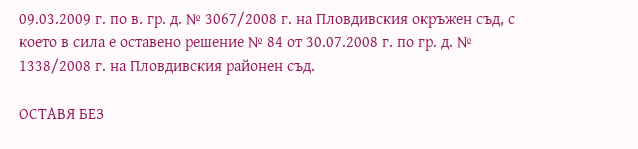09.03.2009 г. по в. гр. д. № 3067/2008 г. на Пловдивския окръжен съд, с което в сила е оставено решение № 84 от 30.07.2008 г. по гр. д. № 1338/2008 г. на Пловдивския районен съд.

ОСТАВЯ БЕЗ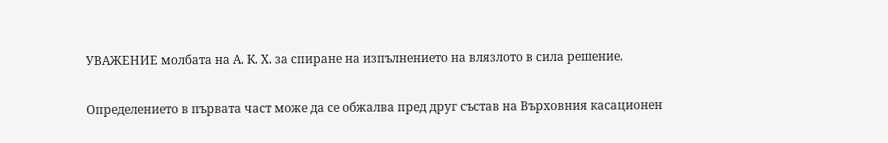УВАЖЕНИЕ молбата на А. К. Х. за спиране на изпълнението на влязлото в сила решение.

Определението в първата част може да се обжалва пред друг състав на Върховния касационен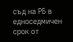съд на РБ в едноседмичен срок от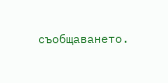съобщаването.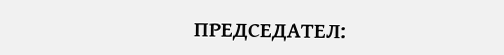ПРЕДСЕДАТЕЛ: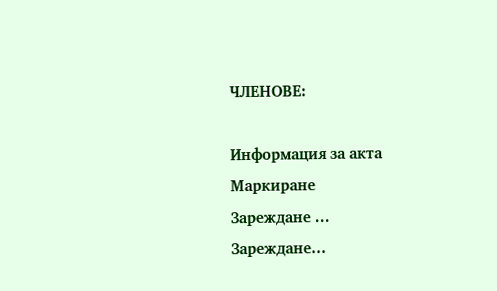ЧЛЕНОВЕ:

Информация за акта
Маркиране
Зареждане ...
Зареждане...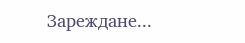Зареждане...